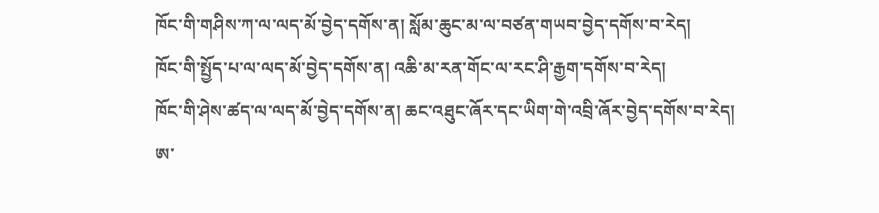ཁོང་གི་གཤིས་ཀ་ལ་ལད་མོ་བྱེད་དགོས་ན། སློམ་ཆུང་མ་ལ་བཙན་གཡབ་བྱེད་དགོས་བ་རེད།
ཁོང་གི་སྤྱོད་པ་ལ་ལད་མོ་བྱེད་དགོས་ན། འཆི་མ་རན་གོང་ལ་རང་ཤི་རྒྱག་དགོས་བ་རེད།
ཁོང་གི་ཤེས་ཚད་ལ་ལད་མོ་བྱེད་དགོས་ན། ཆང་འཐུང་ཞོར་དང་ཡིག་གེ་འབྲི་ཞོར་བྱེད་དགོས་བ་རེད།
ཨ་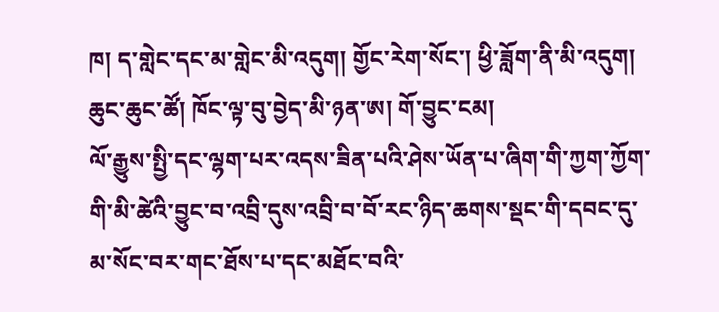ཁ། ད་གླེང་དང་མ་གླེང་མི་འདུག། གྱོང་རེག་སོང་། ཕྱི་ཟློག་ནི་མི་འདུག།
ཆུང་ཆུང་ཚོ། ཁོང་ལྟ་བུ་བྱེད་མི་ཉན་ཨ། གོ་བྱུང་ངམ།
ལོ་རྒྱུས་སྤྱི་དང་ལྷག་པར་འདས་ཟིན་པའི་ཤེས་ཡོན་པ་ཞིག་གི་ཀྱག་ཀྱོག་གི་མི་ཚེའི་བྱུང་བ་འབྲི་དུས་འབྲི་བ་བོ་རང་ཉིད་ཆགས་སྡང་གི་དབང་དུ་མ་སོང་བར་གང་ཐོས་པ་དང་མཐོང་བའི་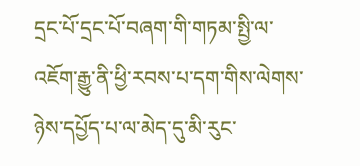དྲང་པོ་དྲང་པོ་བཞག་གི་གཏམ་སྤྱི་ལ་འཇོག་རྒྱུ་ནི་ཕྱི་རབས་པ་དག་གིས་ལེགས་ཉེས་དཔྱོད་པ་ལ་མེད་དུ་མི་རུང་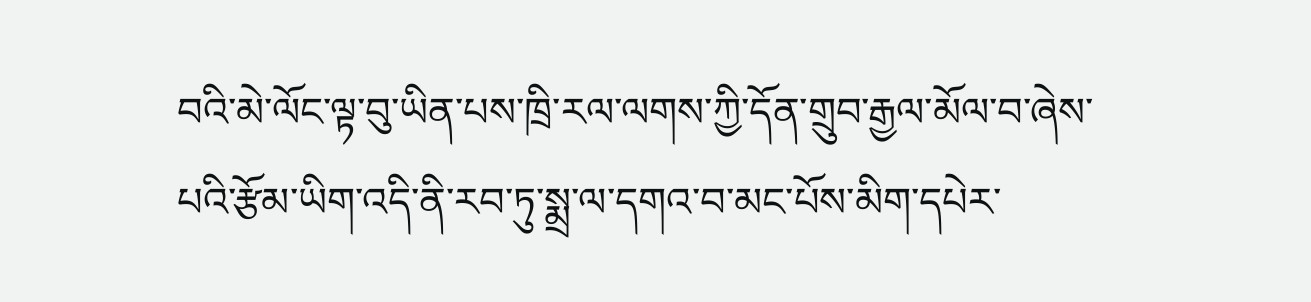བའི་མེ་ལོང་ལྟ་བུ་ཡིན་པས་ཁྲི་རལ་ལགས་ཀྱི་དོན་གྲུབ་རྒྱལ་མོལ་བ་ཞེས་པའི་རྩོམ་ཡིག་འདི་ནི་རབ་ཏུ་སྨྲ་ལ་དགའ་བ་མང་པོས་མིག་དཔེར་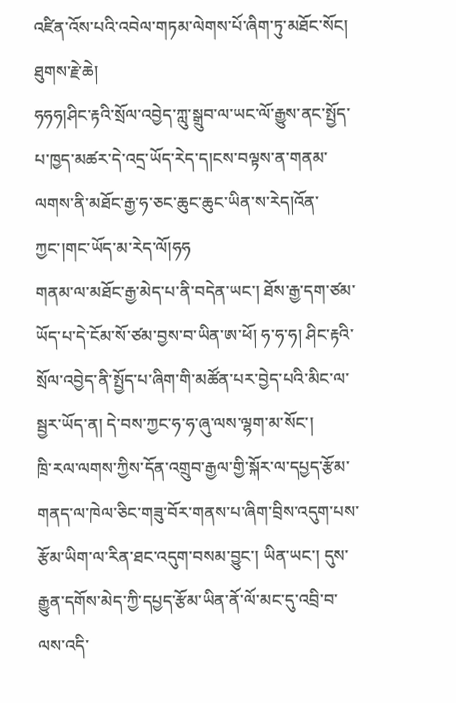འཛིན་འོས་པའི་འབེལ་གཏམ་ལེགས་པོ་ཞིག་ཏུ་མཐོང་སོང། ཐུགས་རྗེ་ཆེ།
ཧཧཧ།ཤིང་རྟའི་སྲོལ་འབྱེད་ཀླུ་སྒྲུབ་ལ་ཡང་ལོ་རྒྱུས་ནང་སྤྱོད་པ་ཁྱད་མཚར་དེ་འདྲ་ཡོད་རེད་ད།ངས་བལྟས་ན་གནམ་ལགས་ནི་མཐོང་རྒྱ་ཧ་ཅང་ཆུང་ཆུང་ཡིན་ས་རེད།འོན་ཀྱང་།གང་ཡོད་མ་རེད་ལོ།ཧཧ
གནམ་ལ་མཐོང་རྒྱ་མེད་པ་ནི་བདེན་ཡང་། ཐོས་རྒྱ་དག་ཙམ་ཡོད་པ་དེ་ངོམ་སོ་ཙམ་བྱས་བ་ཡིན་ཨ་ཕོ། ཧ་ཧ་ཧ། ཤིང་རྟའི་སྲོལ་འབྱེད་ནི་སྤྱོད་པ་ཞིག་གི་མཚོན་པར་བྱེད་པའི་མིང་ལ་སྦྱར་ཡོད་ན། དེ་བས་ཀྱང་ཧ་ཧ་ཞུ་ལས་ལྷག་མ་སོང་།
ཁྲི་རལ་ལགས་ཀྱིས་དོན་འགྲུབ་རྒྱལ་གྱི་སྐོར་ལ་དཔྱད་རྩོམ་གནད་ལ་ཁེལ་ཅིང་གཟུ་བོར་གནས་པ་ཞིག་བྲིས་འདུག་པས་རྩོམ་ཡིག་ལ་རིན་ཐང་འདུག་བསམ་བྱུང་། ཡིན་ཡང་། དུས་རྒྱུན་དགོས་མེད་ཀྱི་དཔྱད་རྩོམ་ཡིན་ནོ་ལོ་མང་དུ་འབྲི་བ་ལས་འདི་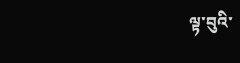ལྟ་བུའི་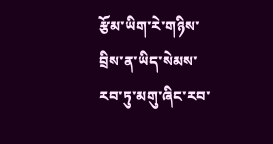རྩོམ་ཡིག་རེ་གཉིས་བྲིས་ན་ཡིད་སེམས་རབ་ཏུ་མགུ་ཞིང་རབ་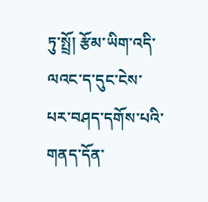ཏུ་སྤྲོ། རྩོམ་ཡིག་འདི་ལའང་ད་དུང་ངེས་པར་བཤད་དགོས་པའི་གནད་དོན་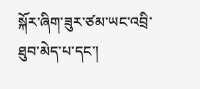སྐོར་ཞིག་ཟུར་ཙམ་ཡང་འབྲི་ཐུབ་མེད་པ་དང་།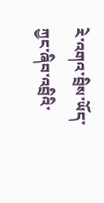རེ་འགའ་བྲིས་ཡོད་ཀྱང་ཞིབ་འབྲིའི་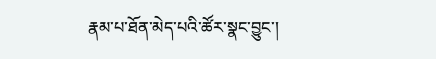རྣམ་པ་ཐོན་མེད་པའི་ཚོར་སྣང་བྱུང་།